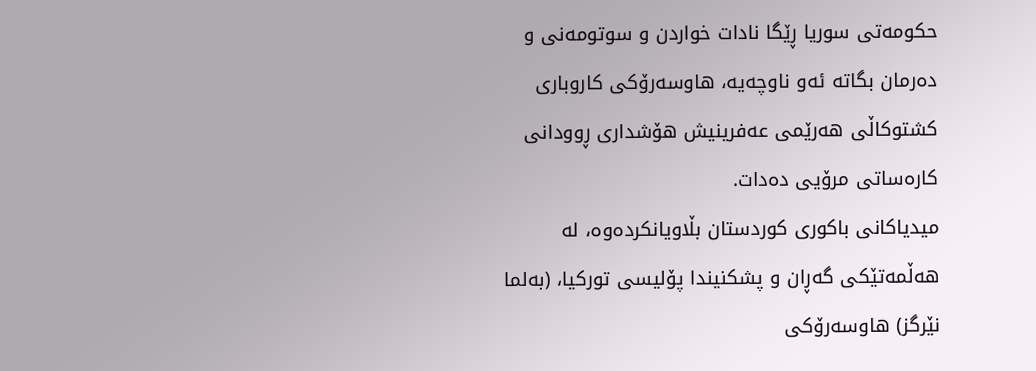حکومەتی سوریا ڕێگا نادات خواردن و سوتومەنی و دەرمان بگاتە ئەو ناوچەیە، ھاوسەرۆکی کاروباری کشتوکاڵی ھەرێمی عەفرینیش ھۆشداری ڕوودانی کارەساتی مرۆیی دەدات.
میدیاکانی باکوری کوردستان بڵاویانکردەوە، لە ھەڵمەتێکی گەڕان و پشکنیندا پۆلیسی تورکیا، (بەلما نێرگز) ھاوسەرۆکی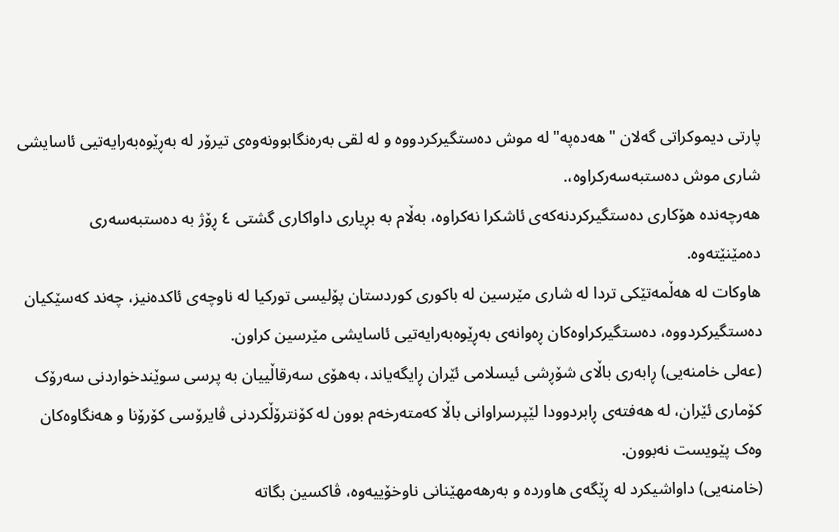پارتی دیموکراتی گەلان "ھەدەپە" لە موش دەستگیرکردووە و لە لقی بەرەنگابوونەوەی تیرۆر لە بەڕێوەبەرایەتیی ئاسایشی شاری موش دەستبەسەرکراوە،.
ھەرچەندە ھۆکاری دەستگیرکردنەکەی ئاشکرا نەکراوە، بەڵام بە بڕیاری داواکاری گشتی ٤ ڕۆژ بە دەستبەسەری دەمێنێتەوە.
ھاوکات لە ھەڵمەتێکی تردا لە شاری مێرسین لە باکوری کوردستان پۆلیسی تورکیا لە ناوچەی ئاکدەنیز، چەند کەسێکیان دەستگیرکردووە، دەستگیرکراوەکان ڕەوانەی بەڕێوەبەرایەتیی ئاسایشی مێرسین کراون.
(عەلی خامنەیی) ڕابەری باڵای شۆڕشی ئیسلامی ئێران ڕایگەیاند، بەھۆی سەرقاڵییان بە پرسی سوێندخواردنی سەرۆک کۆماری ئێران، لە ھەفتەی ڕابردوودا لێپرسراوانی باڵا کەمتەرخەم بوون لە کۆنترۆڵکردنی ڤایرۆسی کۆرۆنا و ھەنگاوەکان وەک پێویست نەبوون.
(خامنەیی) داواشیکرد لە ڕێگەی ھاوردە و بەرھەمھێنانی ناوخۆییەوە، ڤاکسین بگاتە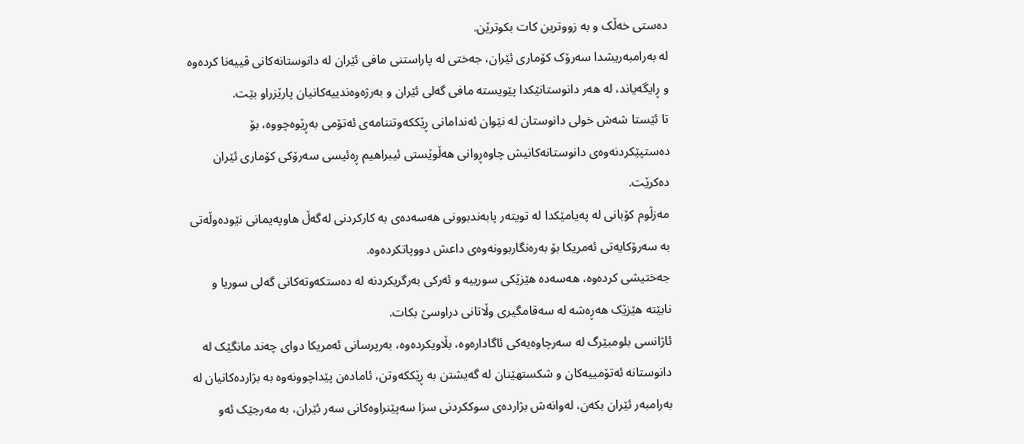دەستی خەڵک و بە زووترین کات بکوترێن.
لە بەرامبەریشدا سەرۆک کۆماری ئێران، جەختی لە پاراستنی مافی ئێران لە دانوستانەکانی ڤییەنا کردەوە و ڕایگەیاند، لە ھەر دانوستانێکدا پێویستە مافی گەلی ئێران و بەرژەوەندییەکانیان پارێزراو بێت.
تا ئێستا شەش خولی دانوستان لە نێوان ئەندامانی ڕێککەوتننامەی ئەتۆمی بەڕێوەچووە، بۆ دەستپێکردنەوەی دانوستانەکانیش چاوەڕوانی ھەڵوێستی ئیبراھیم ڕەئیسی سەرۆکی کۆماری ئێران دەکرێت.
مەزڵوم کۆبانی لە پەیامێکدا لە تویتەر پابەندبوونی ھەسەدەی بە کارکردنی لەگەڵ ھاوپەیمانی نێودەوڵەتی بە سەرۆکایەتی ئەمریکا بۆ بەرەنگاربوونەوەی داعش دووپاتکردەوە.
جەختیشی کردەوە، ھەسەدە ھێزێکی سورییە و ئەرکی بەرگریکردنە لە دەستکەوتەکانی گەلی سوریا و نابێتە ھێزێک ھەڕەشە لە سەقامگیری وڵاتانی دراوسێ بکات.
ئاژانسی بلومبێرگ لە سەرچاوەیەکی ئاگادارەوە، بڵاویکردەوە، بەرپرسانی ئەمریکا دوای چەند مانگێک لە دانوستانە ئەتۆمییەکان و شکستھێنان لە گەیشتن بە ڕێککەوتن، ئامادەن پێداچوونەوە بە بژاردەکانیان لە بەرامبەر ئێران بکەن، لەوانەش بژاردەی سوککردنی سزا سەپێنراوەکانی سەر ئێران، بە مەرجێک ئەو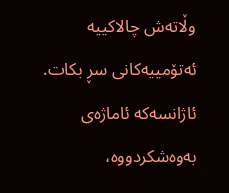وڵاتەش چالاکییە ئەتۆمییەکانی سڕ بکات.
ئاژانسەکە ئاماژەی بەوەشکردووە،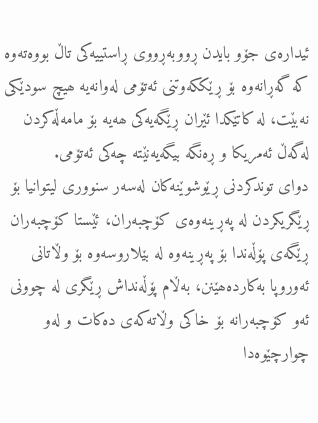ئیدارەی جۆو بایدن ڕووبەڕووی ڕاستییەکی تاڵ بووەتەوە کە گەڕانەوە بۆ ڕێککەوتنی ئەتۆمی لەوانەیە ھیچ سودێکی نەبێت، لە کاتێکدا ئێران ڕێگەیەکی ھەیە بۆ مامەڵەکردن لەگەڵ ئەمریکا و ڕەنگە بیگەیەنێتە چەکی ئەتۆمی.
دوای توندکردنی ڕێوشوێنەکان لەسەر سنووری لیتوانیا بۆ ڕێگریکردن لە پەڕینەوەی کۆچبەران، ئێستا کۆچبەران ڕێگەی پۆڵەندا بۆ پەڕینەوە لە بێلاروسەوە بۆ وڵاتانی ئەوروپا بەکاردەھێنن، بەڵام پۆڵەنداش ڕێگری لە چوونی ئەو کۆچبەرانە بۆ خاکی وڵاتەکەی دەکات و لەو چوارچێوەدا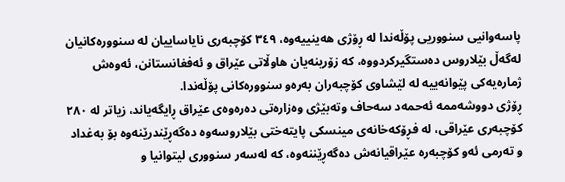پاسەوانیی سنووریی پۆڵەندا لە ڕۆژی ھەینییەوە، ٣٤٩ کۆچبەری نایاساییان لە سنوورەکانیان لەگەڵ بێلاروس دەستگیرکردووە، کە زۆرینەیان ھاوڵاتی عێراق و ئەفغانستانن، ئەوەش ژمارەیەکی پێوانەییە لە لێشاوی کۆچبەران بەرەو سنوورەکانی پۆڵەندا.
ڕۆژی دووشەممە ئەحمەد سەحاف وتەبێژی وەزارەتی دەرەوەی عێراق ڕایگەیاند، زیاتر لە ٢٨٠ کۆچبەری عێراقی، لە فڕۆکەخانەی مینسکی پایتەختی بێلاروسەوە دەگەڕێندرێنەوە بۆ بەغداد و تەرمی ئەو کۆچبەرە عێراقیانەش دەگەڕێننەوە، کە لەسەر سنووری لیتوانیا و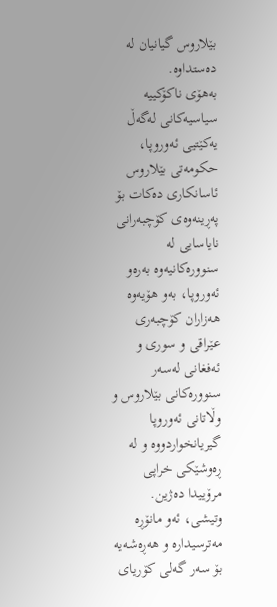بێلاروس گیانیان لە دەستداوە.
بەھۆی ناکۆکییە سیاسیەکانی لەگەڵ یەکێتیی ئەوروپا، حکومەتی بێلاروس ئاسانکاری دەکات بۆ پەڕینەوەی کۆچبەرانی نایاسایی لە سنوورەکانیەوە بەرەو ئەوروپا، بەو ھۆیەوە ھەزاران کۆچبەری عێراقی و سوری و ئەفغانی لەسەر سنوورەکانی بێلاروس و وڵاتانی ئەوروپا گیریانخواردووە و لە ڕەوشێکی خراپی مرۆییدا دەژین.
وتیشی، ئەو مانۆڕە مەترسیدارە و ھەڕەشەیە بۆ سەر گەلی کۆریای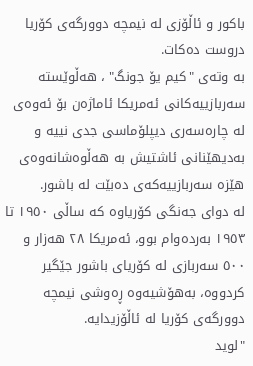باکور و ئاڵۆزی لە نیمچە دوورگەی کۆریا دروست دەکات.
بە وتەی "کیم یۆ جونگ" ، ھەڵوێستە سەربازییەکانی ئەمریکا ئاماژەن بۆ ئەوەی لە چارەسەری دیپلۆماسی جدی نییە و بەدیھێنانی ئاشتیش بە ھەڵوەشانەوەی ھێزە سەربازییەکەی دەبێت لە باشور.
لە دوای جەنگی کۆریاوە کە ساڵی ١٩٥٠ تا ١٩٥٣ بەردەوام بوو، ئەمریکا ٢٨ ھەزار و ٥٠٠ سەربازی لە کۆریای باشور جێگیر کردووە، بەھۆشیەوە ڕەوشی نیمچە دوورگەی کۆریا لە ئاڵۆزیدایە.
"لوید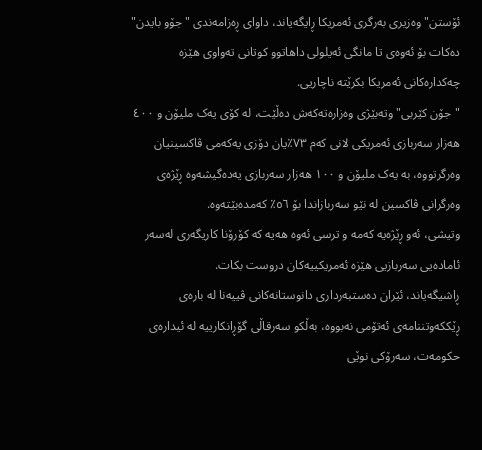ئۆستن" وەزیری بەرگری ئەمریکا ڕایگەیاند، داوای ڕەزامەندی "جۆو بایدن" دەکات بۆ ئەوەی تا مانگی ئەیلولی داھاتوو کوتانی تەواوی ھێزە چەکدارەکانی ئەمریکا بکرێتە ناچاریی.
"جۆن کێربی" وتەبێژی وەزارەتەکەش دەڵێت، لە کۆی یەک ملیۆن و ٤٠٠ ھەزار سەربازی ئەمریکی لانی کەم ٧٣٪یان دۆزی یەکەمی ڤاکسینیان وەرگرتووە، بە یەک ملیۆن و ١٠٠ ھەزار سەربازی یەدەگیشەوە ڕێژەی وەرگرانی ڤاکسین لە نێو سەربازاندا بۆ ٥٦٪ کەمدەبێتەوە.
وتیشی، ئەو ڕێژەیە کەمە و ترسی ئەوە ھەیە کە کۆرۆنا کاریگەری لەسەر ئامادەیی سەربازیی ھێزە ئەمریکییەکان دروست بکات.
ڕاشیگەیاند، ئێران دەستبەرداری دانوستانەکانی ڤییەنا لە بارەی ڕێککەوتننامەی ئەتۆمی نەبووە، بەڵکو سەرقاڵی گۆڕانکارییە لە ئیدارەی حکومەت، سەرۆکی نوێی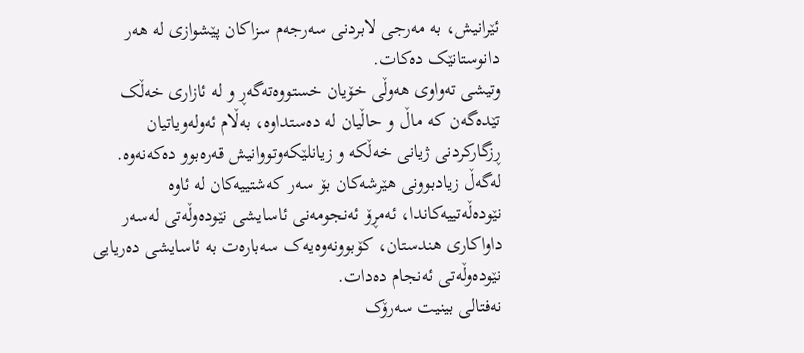ئێرانیش، بە مەرجی لابردنی سەرجەم سزاکان پێشوازی لە ھەر دانوستانێک دەکات.
وتیشی تەواوی ھەوڵی خۆیان خستووەتەگەڕ و لە ئازاری خەڵک تێدەگەن کە ماڵ و حاڵیان لە دەستداوە، بەڵام ئەولەویاتیان ڕزگارکردنی ژیانی خەڵکە و زیانلێکەوتووانیش قەرەبوو دەکەنەوە.
لەگەڵ زیادبوونی ھێرشەکان بۆ سەر کەشتییەکان لە ئاوە نێودەڵەتییەکاندا، ئەمڕۆ ئەنجومەنی ئاسایشی نێودەوڵەتی لەسەر داواکاری ھندستان، کۆبوونەوەیەک سەبارەت بە ئاسایشی دەریایی نێودەوڵەتی ئەنجام دەدات.
نەفتالی بینیت سەرۆک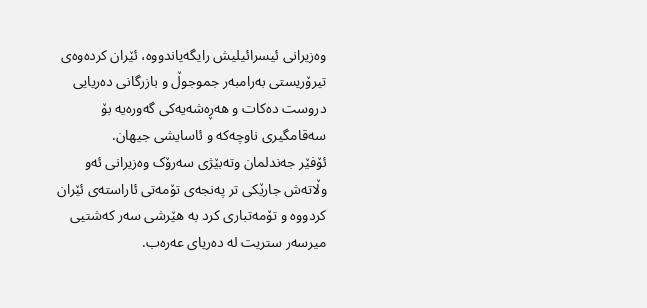وەزیرانی ئیسرائیلیش رایگەیاندووە، ئێران کردەوەی تیرۆریستی بەرامبەر جموجوڵ و بازرگانی دەریایی دروست دەکات و ھەڕەشەیەکی گەورەیە بۆ سەقامگیری ناوچەکە و ئاسایشی جیھان.
ئۆفێر جەندلمان وتەبێژی سەرۆک وەزیرانی ئەو وڵاتەش جارێکی تر پەنجەی تۆمەتی ئاراستەی ئێران کردووە و تۆمەتباری کرد بە ھێرشی سەر کەشتیی میرسەر ستریت لە دەریای عەرەب.